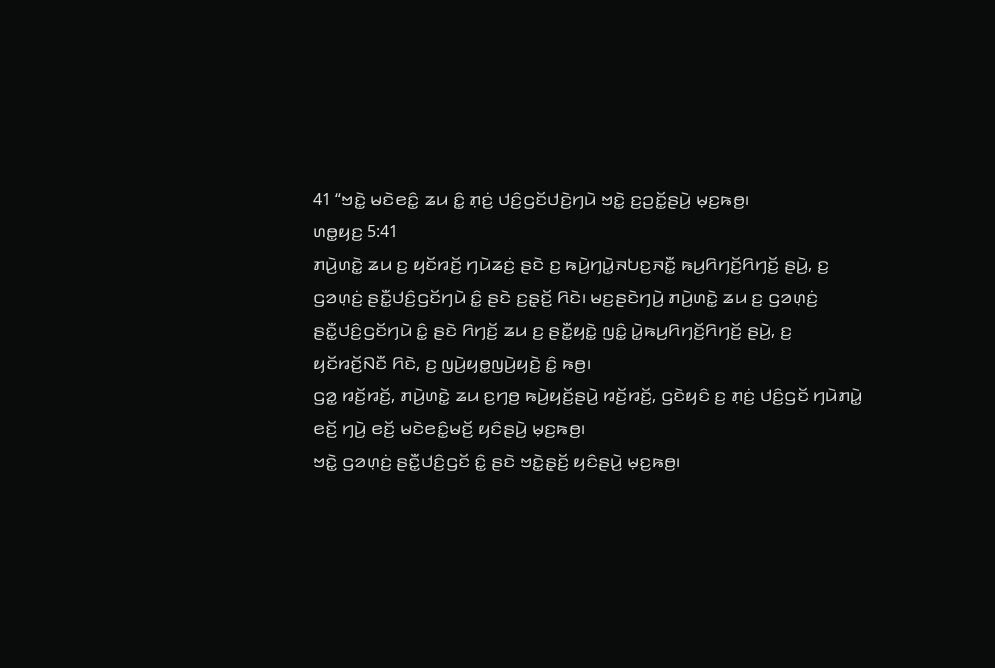41 “ꤠꤢꤧ꤭ ꤗꤢꤧꤕꤢꤨ꤭ ꤘꤣ ꤢꤨ꤭ ꤊ꤫ꤢꤦ꤬ ꤓꤢꤨ꤬ꤞꤢꤩꤓꤢꤧ꤬ꤚꤣꤧ ꤠꤢꤧ꤭ ꤢ꤬ꤑꤢꤩ꤭ꤔꤣꤧ꤬ ꤗ꤫ꤢ꤬ꤒꤥ꤬꤯
ꤛꤥ꤭ꤟꤢ꤬ 5:41
ꤊꤣꤧ꤬ꤛꤢꤧ꤭ ꤘꤣ ꤢ꤬ ꤟꤢꤩꤙꤢꤩ꤬ ꤚꤣꤧꤘꤢꤦ꤬ ꤔꤢꤧ ꤢ꤬ ꤒꤣꤧ꤬ꤚꤣꤧ꤭ꤏꤝꤢ꤬ꤏꤢꤪ꤭ ꤒꤣ꤬ꤖꤚꤢꤩ꤬ꤖꤚꤢꤩ꤬ ꤔꤣꤧ꤬, ꤢ꤬ ꤞꤤꤛ꤫ꤢꤦ꤬ ꤔꤢꤪ꤭ꤓꤢꤨ꤬ꤞꤢꤩꤚꤣꤧ ꤢꤨ꤭ ꤔꤢꤧ ꤢ꤬ꤔ꤫ꤢꤩ꤬ ꤖꤢꤧ꤯ ꤗꤢ꤬ꤔꤢꤧꤚꤣꤧ꤬ ꤊꤣꤧ꤬ꤛꤢꤧ꤭ ꤘꤣ ꤢ꤬ ꤞꤤꤛ꤫ꤢꤦ꤬ ꤔꤢꤪ꤭ꤓꤢꤨ꤬ꤞꤢꤩꤚꤣꤧ ꤢꤨ꤭ ꤔꤢꤧ ꤖꤚꤢꤩ꤬ ꤘꤣ ꤢ꤬ ꤔꤢꤪ꤭ꤟꤢꤧ꤭ ꤜꤢꤨ꤭ ꤣꤧ꤭ꤒꤣ꤬ꤖꤚꤢꤩ꤬ꤖꤚꤢꤩ꤬ ꤔꤣꤧ꤬, ꤢ꤬ ꤟꤢꤩꤙꤢꤩ꤬ꤡꤢꤪ ꤖꤢꤧ, ꤢ꤬ ꤜꤣꤧ꤬ꤟꤥ꤭ꤜꤣꤧ꤬ꤟꤢꤧ꤬ ꤢꤨ꤭ ꤒꤥ꤬꤯
ꤞꤤ꤭ ꤙꤢꤩ꤬ꤙꤢꤩ꤬, ꤊꤣꤧ꤬ꤛꤢꤧ꤭ ꤘꤣ ꤢ꤬ꤚꤥ꤬ ꤒꤣꤧ꤬ꤟꤢꤩ꤬ꤔꤣꤧ꤬ ꤙꤢꤩ꤬ꤙꤢꤩ꤬, ꤞꤢꤧꤟꤢꤨ ꤢ꤬ ꤊ꤫ꤢꤦ꤬ ꤓꤢꤨ꤬ꤞꤢꤩ ꤚꤣꤧꤊꤣꤧ꤭ ꤕꤢꤩ꤬ ꤚꤣꤧ꤬ ꤕꤢꤩ꤬ ꤗꤢꤧꤕꤢꤨ꤭ꤗꤢꤩ꤬ ꤟꤢꤨꤔꤣꤧ꤬ ꤗ꤫ꤢ꤬ꤒꤥ꤬꤯
ꤠꤢꤧ꤭ ꤞꤤꤛ꤫ꤢꤦ꤬ ꤔꤢꤪ꤭ꤓꤢꤨ꤬ꤞꤢꤩ ꤢꤨ꤭ ꤔꤢꤧ ꤠꤢꤧ꤭ꤔ꤫ꤢꤩ꤬ ꤟꤢꤨꤔꤣꤧ꤬ ꤗ꤫ꤢ꤬ꤒꤥ꤬꤯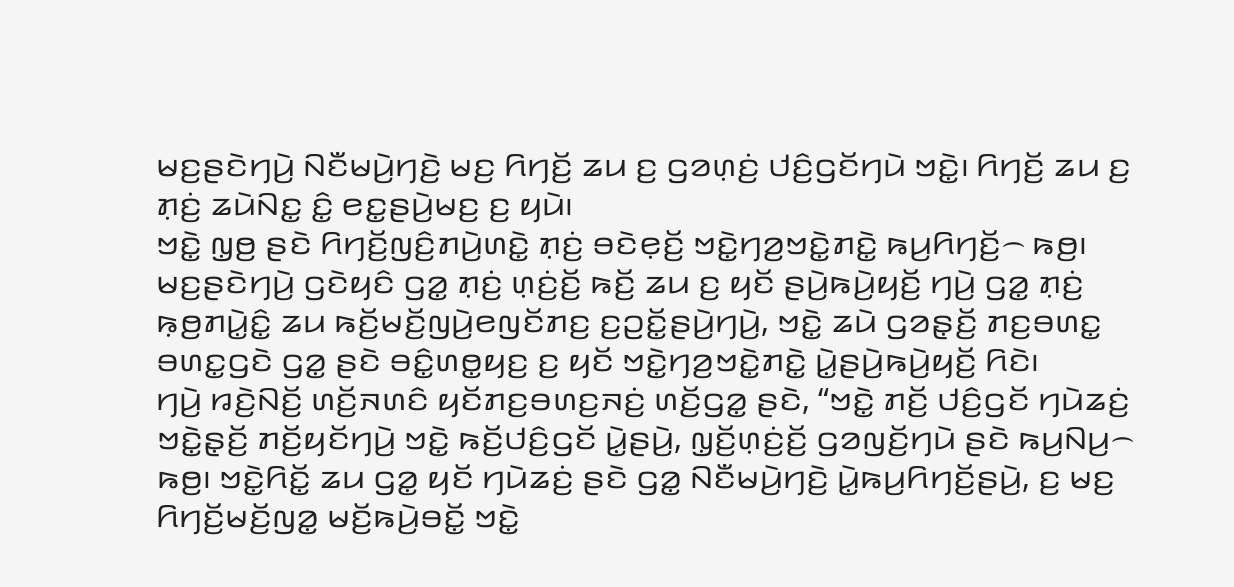ꤗꤢ꤬ꤔꤢꤧꤚꤣꤧ꤬ ꤡꤢꤪꤗꤣꤧ꤬ꤚꤢꤧ꤬ ꤗꤢ꤬ ꤖꤚꤢꤩ꤬ ꤘꤣ ꤢ꤬ ꤞꤤꤛ꤫ꤢꤦ꤬ ꤓꤢꤨ꤬ꤞꤢꤩꤚꤣꤧ ꤠꤢꤧ꤭꤯ ꤖꤚꤢꤩ꤬ ꤘꤣ ꤢ꤬ ꤊ꤫ꤢꤦ꤬ ꤘꤣꤧꤡꤢ꤭ ꤢꤨ꤭ ꤕꤢ꤭ꤔꤣꤧ꤬ꤗꤢ꤬ ꤢ꤬ ꤟꤣꤧ꤯
ꤠꤢꤧ꤭ ꤜ꤫ꤥ꤬ ꤔꤢꤧ ꤖꤚꤢꤩ꤬ꤜꤢꤨ꤬ꤊꤣꤧ꤬ꤛꤢꤧ꤭ ꤊ꤫ꤢꤦ꤬ ꤋꤢꤧꤕ꤫ꤢꤩ꤬ ꤠꤢꤧ꤭ꤚꤤ꤬ꤠꤢꤧ꤭ꤊꤢꤧ꤭ ꤒꤣ꤬ꤖꤚꤢꤩ꤬꤮ ꤒꤥ꤬꤯ ꤗꤢ꤬ꤔꤢꤧꤚꤣꤧ꤬ ꤞꤢꤧꤟꤢꤨ ꤞꤤ꤭ ꤊ꤫ꤢꤦ꤬ ꤛ꤫ꤢꤦ꤬ꤢꤩ꤬ ꤒꤢꤩ꤬ ꤘꤣ ꤢ꤬ ꤟꤢꤩ ꤔꤣꤧ꤬ꤒꤣꤧ꤬ꤟꤢꤩ꤬ ꤚꤣꤧ꤬ ꤞꤤ꤭ ꤊ꤫ꤢꤦ꤬ ꤒ꤫ꤥ꤬ꤊꤣꤧ꤭ꤢꤨ꤭ ꤘꤣ ꤒꤢꤩ꤬ꤗꤢꤩ꤬ꤜꤣꤧ꤬ꤕꤜꤢꤩꤊꤢ꤬ ꤢ꤬ꤑꤢꤩ꤭ꤔꤣꤧ꤬ꤚꤣꤧ꤬, ꤠꤢꤧ꤭ ꤘꤣꤧ ꤞꤤꤔ꤫ꤢꤩ꤬ ꤊꤢ꤬ꤋꤛꤢ꤭ ꤋꤛꤢ꤭ꤞꤢꤧ ꤞꤤ꤭ ꤔꤢꤧ ꤋꤢꤨ꤭ꤛꤥ꤭ꤟꤢ꤬ ꤢ꤬ ꤟꤢꤩ ꤠꤢꤧ꤭ꤚꤤ꤬ꤠꤢꤧ꤭ꤊꤢꤧ꤭ ꤣꤧ꤭ꤔꤣꤧ꤬ꤒꤣꤧ꤬ꤟꤢꤩ꤬ ꤖꤢꤧ꤯
ꤚꤣꤧ꤬ ꤙꤢꤧ꤬ꤡꤢꤩ꤬ ꤛꤢꤩ꤬ꤏꤛꤢꤨ ꤟꤢꤩꤊꤢ꤬ꤋꤛꤢ꤬ꤏꤢꤦ꤬ ꤛꤢꤩ꤬ꤞꤤ꤭ ꤔꤢꤧ, “ꤠꤢꤧ꤭ ꤊꤢꤩ꤬ ꤓꤢꤨ꤬ꤞꤢꤩ ꤚꤣꤧꤘꤢꤦ꤬ ꤠꤢꤧ꤭ꤔ꤫ꤢꤩ꤬ ꤊꤢꤩ꤬ꤟꤢꤩꤚꤣꤧ꤬ ꤠꤢꤧ꤭ ꤒꤢꤩ꤬ꤓꤢꤨ꤬ꤞꤢꤩ ꤣꤧ꤭ꤔꤣꤧ꤬, ꤜ꤫ꤢꤩ꤬ꤛ꤫ꤢꤦ꤬ꤢꤩ꤬ ꤞꤤꤜꤢꤩ꤬ꤚꤣꤧ ꤔꤢꤧ ꤒꤣ꤬ꤡꤣ꤬꤮ ꤒꤥ꤬꤯ ꤠꤢꤧ꤭ꤖꤢꤩ꤭ ꤘꤣ ꤞꤤ꤭ ꤟꤢꤩ ꤚꤣꤧꤘꤢꤦ꤬ ꤔꤢꤧ ꤞꤤ꤭ ꤡꤢꤪꤗꤣꤧ꤬ꤚꤢꤧ꤬ ꤣꤧ꤭ꤒꤣ꤬ꤖꤚꤢꤩ꤬ꤔꤣꤧ꤬, ꤢ꤬ ꤗꤢ꤬ ꤖꤚꤢꤩ꤬ꤗꤢꤩ꤬ꤜꤤ꤭ ꤗꤢꤩ꤬ꤒꤣꤧ꤬ꤋꤢꤩ꤭ ꤠꤢꤧ꤭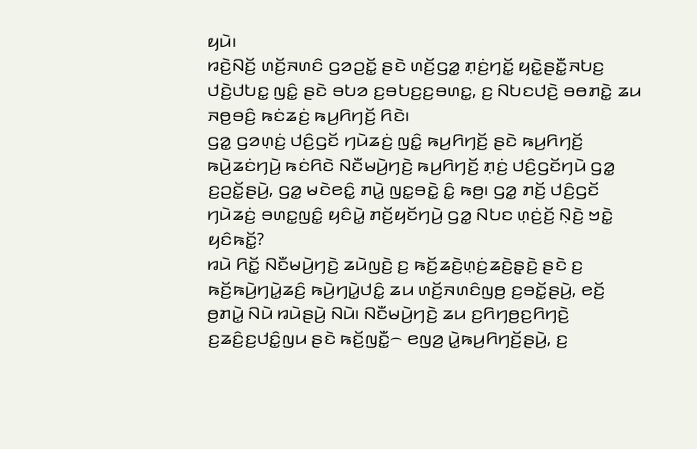ꤟꤣꤧ꤯
ꤙꤢꤧ꤬ꤡꤢꤩ꤬ ꤛꤢꤩ꤬ꤏꤛꤢꤨ ꤞꤤꤑꤢꤩ꤭ ꤔꤢꤧ ꤛꤢꤩ꤬ꤞꤤ꤭ ꤊ꤫ꤢꤦ꤬ꤚꤢꤩ꤭ ꤟꤢꤧ꤭ꤔꤢꤪ꤭ꤏꤝꤢ꤬ ꤓꤢꤧ꤬ꤓꤝꤢ꤭ ꤜꤢꤨ꤭ ꤔꤢꤧ ꤋꤝꤤ ꤢ꤬ꤋꤝꤢ꤬ꤢ꤬ꤋꤛꤢ꤭, ꤢ꤬ ꤡꤝꤢꤓꤢꤧ꤬ ꤋꤥꤊꤢꤧ꤭ ꤘꤣ ꤏꤥ꤬ꤋꤢꤨ꤬ ꤒꤢꤦꤘꤢꤦ꤬ ꤒꤣ꤬ꤖꤚꤢꤩ꤬ ꤖꤢꤧ꤯
ꤞꤤ꤭ ꤞꤤꤛ꤫ꤢꤦ꤬ ꤓꤢꤨ꤬ꤞꤢꤩ ꤚꤣꤧꤘꤢꤦ꤬ ꤜꤢꤨ꤭ ꤒꤣ꤬ꤖꤚꤢꤩ꤬ ꤔꤢꤧ ꤒꤣ꤬ꤖꤚꤢꤩ꤬ ꤒꤣꤧ꤬ꤘꤢꤦꤚꤣꤧ꤬ ꤒꤢꤦꤖꤢꤧ ꤡꤢꤪꤗꤣꤧ꤬ꤚꤢꤧ꤬ ꤒꤣ꤬ꤖꤚꤢꤩ꤬ ꤊ꤫ꤢꤦ꤬ ꤓꤢꤨ꤬ꤞꤢꤩꤚꤣꤧ ꤞꤤ꤭ ꤢ꤬ꤑꤢꤩ꤭ꤔꤣꤧ꤬, ꤞꤤ꤭ ꤗꤢꤧꤕꤢꤨ꤭ ꤊꤣꤧ꤭ ꤜꤢ꤭ꤋꤢꤧ꤭ ꤢꤨ꤭ ꤒꤥ꤬꤯ ꤞꤤ꤭ ꤊꤢꤩ꤬ ꤓꤢꤨ꤬ꤞꤢꤩ ꤚꤣꤧꤘꤢꤦ꤬ ꤋꤛꤢ꤭ꤜꤢꤨ꤭ ꤟꤢꤨꤣꤧ꤭ ꤊꤢꤩ꤬ꤟꤢꤩꤚꤣꤧ꤬ ꤞꤤ꤭ ꤡꤝꤢ ꤛ꤫ꤢꤦ꤬ꤢꤩ꤬ ꤡ꤫ꤢꤧ꤬ ꤠꤢꤧ꤭ ꤟꤢꤨꤒꤢꤩ꤭?
ꤙꤣꤧ ꤖꤢꤩ꤭ ꤡꤢꤪꤗꤣꤧ꤬ꤚꤢꤧ꤬ ꤘꤣꤧꤜꤢꤧ꤬ ꤢ꤬ ꤒꤢꤩ꤬ꤘꤢꤧ꤬ꤛ꤫ꤢꤦ꤬ꤘꤢꤧ꤬ꤔ꤫ꤢꤧ꤬ ꤔꤢꤧ ꤢ꤬ ꤒꤢꤩ꤬ꤒꤣꤧ꤬ꤚꤣꤧ꤭ꤘꤢꤨ꤬ ꤒꤣꤧ꤬ꤚꤣꤧ꤭ꤓꤢꤨ꤭ ꤘꤣ ꤛꤢꤩ꤬ꤏꤛꤢꤨꤜꤥ꤬ ꤢ꤬ꤋꤢꤩ꤭ꤔꤣꤧ꤬, ꤕꤢꤩ꤬ ꤥ꤬ꤊꤣꤧ꤭ ꤡꤣꤧ ꤙꤣꤧꤔꤣꤧ꤬ ꤡꤣꤧ꤯ ꤡꤢꤪꤗꤣꤧ꤬ꤚꤢꤧ꤬ ꤘꤣ ꤢ꤬ꤖꤚꤥ꤬ꤢ꤬ꤖꤚꤢꤧ꤬ ꤢ꤬ꤘꤢꤨ꤬ꤢ꤬ꤓꤢꤨ꤭ꤜꤣ ꤔꤢꤧ ꤒꤢꤩ꤬ꤜꤢꤪ꤭꤮ ꤕꤜꤤ꤬ ꤣꤧ꤭ꤒꤣ꤬ꤖꤚꤢꤩ꤬ꤔꤣꤧ꤬, ꤢ꤬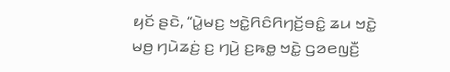ꤟꤢꤩ ꤔꤢꤧ, “ꤣꤧ꤭ꤗꤢ꤬ ꤠꤢꤧ꤭ꤖꤢꤨꤖꤚꤢꤩ꤬ꤋꤢꤨ꤭ ꤘꤣ ꤠꤢꤧ꤭ ꤗꤥ꤬ ꤚꤣꤧꤘꤢꤦ꤬ ꤢ꤬ ꤚꤣꤧ꤬ ꤢ꤬ꤒꤥ꤭ ꤠꤢꤧ꤭ ꤞꤤꤕꤜꤢꤪ꤬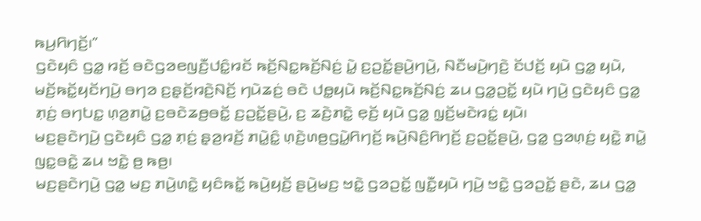ꤒꤣ꤬ꤖꤚꤢꤩ꤬꤯”
ꤞꤢꤧꤟꤢꤨ ꤞꤤ꤭ ꤙꤢꤩ꤬ ꤋꤢꤧꤞꤤꤕꤜꤢꤪ꤬ꤓꤢꤨ꤭ꤙꤢꤩ ꤒꤢꤩ꤬ꤡꤢ꤭ꤒꤢꤩ꤬ꤡꤢꤦ꤬ ꤣꤧ꤭ ꤢ꤬ꤑꤢꤩ꤭ꤔꤣꤧ꤬ꤚꤣꤧ꤬, ꤡꤢꤪꤗꤣꤧ꤬ꤚꤢꤧ꤬ ꤢꤩꤓꤢꤩ꤬ ꤟꤣꤧ ꤞꤤ꤭ ꤟꤣꤧ, ꤗꤢꤩ꤬ꤒꤢꤩ꤭ꤟꤢꤩꤚꤣꤧ꤬ ꤋꤚꤤ ꤢ꤬ꤔ꤫ꤢꤩ꤬ꤙꤢꤧ꤬ꤡꤢꤩ꤬ ꤚꤣꤧꤘꤢꤦ꤬ ꤋꤢꤧ ꤓꤥ꤭ꤟꤣꤧ ꤒꤢꤩ꤬ꤡꤢ꤭ꤒꤢꤩ꤬ꤡꤢꤦ꤬ ꤘꤣ ꤞꤤ꤭ꤑꤢꤩ꤭ ꤟꤣꤧ ꤚꤣꤧ꤬ ꤞꤢꤧꤟꤢꤨ ꤞꤤ꤭ ꤊ꤫ꤢꤦ꤬ ꤋꤚꤝꤢ꤭ ꤛ꤫ꤤ꤬ꤊꤣꤧ꤭ ꤢ꤬ꤋꤢꤧꤘꤥ꤬ꤋꤢꤩ꤭ ꤢ꤬ꤑꤢꤩ꤭ꤔꤣꤧ꤬, ꤢ꤬ ꤘꤢꤧ꤬ꤊꤢꤧ꤭ ꤕ꤫ꤢꤩ꤬ ꤟꤣꤧ ꤞꤤ꤭ ꤜ꤫ꤢꤩ꤬ꤗꤢꤧꤙꤢꤦ꤭ ꤟꤣꤧ꤯
ꤗꤢ꤬ꤔꤢꤧꤚꤣꤧ꤬ ꤞꤢꤧꤟꤢꤨ ꤞꤤ꤭ ꤊ꤫ꤢꤦ꤬ ꤔ꤫ꤤ꤬ꤙꤢꤩ꤬ ꤊꤣꤧ꤭ꤢꤨ꤭ ꤛ꤫ꤢꤧ꤬ꤛꤥ꤬ꤞꤣꤧ꤭ꤖꤚꤢꤩ꤬ ꤒꤣꤧ꤬ꤡꤢꤨ꤬ꤖꤚꤢꤩ꤬ ꤢ꤬ꤑꤢꤩ꤭ꤔꤣꤧ꤬, ꤞꤤ꤭ ꤞꤤꤛ꤫ꤢꤦ꤬ ꤟꤢꤧ꤭ ꤊꤣꤧ꤭ ꤜꤢ꤭ꤋꤢꤧ꤭ ꤘꤣ ꤠꤢꤧ꤭ ꤥ꤬ ꤒꤥ꤬꤯
ꤗꤢ꤬ꤔꤢꤧꤚꤣꤧ꤬ ꤞꤤ꤭ ꤗꤢ꤬ ꤊꤣꤧ꤬ꤛꤢꤧ꤭ ꤟꤢꤨꤒꤢꤩ꤭ ꤒꤣꤧ꤬ꤟꤢꤩ꤬ ꤔꤣꤧ꤬ꤗꤢ꤬ ꤠꤢꤧ꤭ ꤞꤤꤑꤢꤩ꤭ ꤜꤢꤪ꤭ꤟꤣꤧ ꤚꤣꤧ꤬ ꤠꤢꤧ꤭ ꤞꤤꤑꤢꤩ꤭ ꤔꤢꤧ, ꤘꤣ ꤞꤤ꤭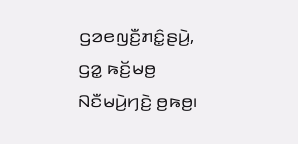ꤞꤤꤕꤜꤢꤪ꤬ꤊꤢꤨ꤭ꤔꤣꤧ꤬, ꤞꤤ꤭ ꤒꤢꤩ꤬ꤗꤥ꤬ ꤡꤢꤪꤗꤣꤧ꤬ꤚꤢꤧ꤬ ꤥ꤬ꤒꤥ꤬꤯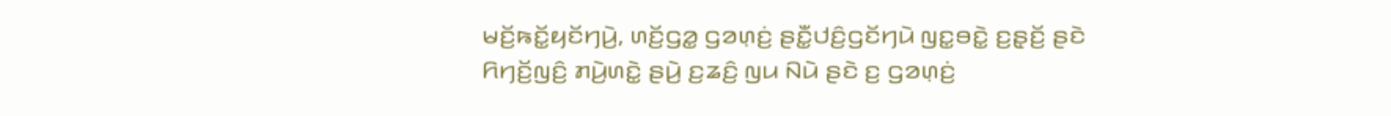ꤗꤢꤩ꤬ꤒꤢꤩ꤭ꤟꤢꤩꤚꤣꤧ꤬, ꤛꤢꤩ꤬ꤞꤤ꤭ ꤞꤤꤛ꤫ꤢꤦ꤬ ꤔꤢꤪ꤭ꤓꤢꤨ꤬ꤞꤢꤩꤚꤣꤧ ꤜꤢ꤭ꤋꤢꤧ꤭ ꤢ꤬ꤔ꤫ꤢꤩ꤬ ꤔꤢꤧ ꤖꤚꤢꤩ꤬ꤜꤢꤨ꤬ ꤊꤣꤧ꤬ꤛꤢꤧ꤭ ꤔꤣꤧ꤬ ꤢ꤬ꤘꤢꤨ꤬ ꤜꤣ ꤡꤣꤧ ꤔꤢꤧ ꤢ꤬ ꤞꤤꤛ꤫ꤢꤦ꤬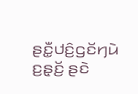ꤔꤢꤪ꤭ꤓꤢꤨ꤬ꤞꤢꤩꤚꤣꤧ ꤢ꤬ꤔ꤫ꤢꤩ꤬ ꤔꤢꤧ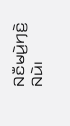ꤡꤢꤪꤗꤣꤧ꤬ꤚꤢꤧ꤬ ꤡꤣꤧ꤯